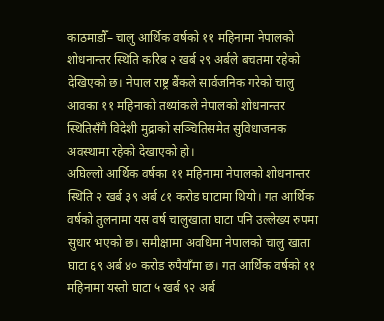काठमाडौँ– चालु आर्थिक वर्षको ११ महिनामा नेपालको शोधनान्तर स्थिति करिब २ खर्ब २९ अर्बले बचतमा रहेको देखिएको छ। नेपाल राष्ट्र बैंकले सार्वजनिक गरेको चालु आवका ११ महिनाको तथ्यांकले नेपालको शोधनान्तर स्थितिसँगै विदेशी मुद्राको सञ्चितिसमेत सुविधाजनक अवस्थामा रहेको देखाएको हो।
अघिल्लो आर्थिक वर्षका ११ महिनामा नेपालको शोधनान्तर स्थिति २ खर्ब ३९ अर्ब ८१ करोड घाटामा थियो। गत आर्थिक वर्षको तुलनामा यस वर्ष चालुखाता घाटा पनि उल्लेख्य रुपमा सुधार भएको छ। समीक्षामा अवधिमा नेपालको चालु खाता घाटा ६९ अर्ब ४० करोड रुपैयाँमा छ। गत आर्थिक वर्षको ११ महिनामा यस्तो घाटा ५ खर्ब ९२ अर्ब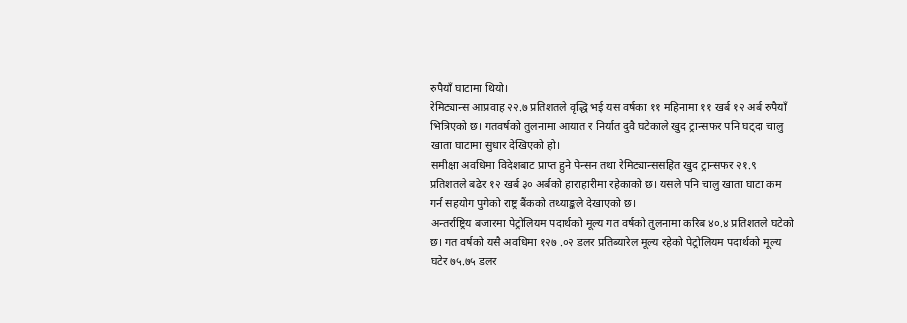रुपैयाँ घाटामा थियो।
रेमिट्यान्स आप्रवाह २२.७ प्रतिशतले वृद्धि भई यस वर्षका ११ महिनामा ११ खर्ब १२ अर्ब रुपैयाँ भित्रिएको छ। गतवर्षको तुलनामा आयात र निर्यात दुवै घटेकाले खुद ट्रान्सफर पनि घट्दा चालु खाता घाटामा सुधार देखिएको हो।
समीक्षा अवधिमा विदेशबाट प्राप्त हुने पेन्सन तथा रेमिट्यान्ससहित खुद ट्रान्सफर २१.९ प्रतिशतले बढेर १२ खर्ब ३० अर्बको हाराहारीमा रहेकाको छ। यसले पनि चालु खाता घाटा कम गर्न सहयोग पुगेको राष्ट्र बैंकको तथ्याङ्कले देखाएको छ।
अन्तर्राष्ट्रिय बजारमा पेट्रोलियम पदार्थको मूल्य गत वर्षको तुलनामा करिब ४०.४ प्रतिशतले घटेको छ। गत वर्षको यसै अवधिमा १२७ .०२ डलर प्रतिब्यारेल मूल्य रहेको पेट्रोलियम पदार्थको मूल्य घटेर ७५.७५ डलर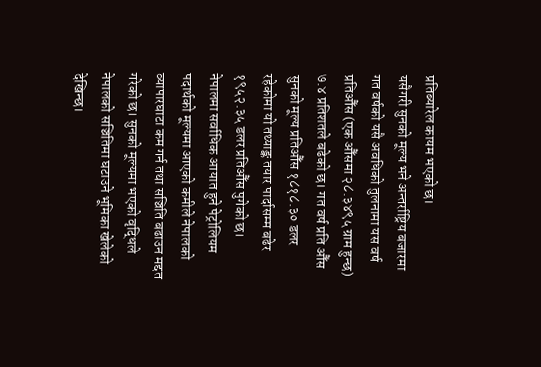प्रतिब्यारेल कायम भएको छ।
यसैगरी सुनको मूल्य भने अन्तर्राष्ट्रिय बजारमा गत वर्षको यसै अवधिको तुलनामा यस वर्ष प्रतिऔँस (एक औँसमा २८.३४९५ ग्राम हुन्छ) ७.४ प्रतिशतले बढेको छ। गत वर्ष प्रति औँस सुनको मूल्य प्रतिऔँस १८१८.३० डलर रहेकोमा यो तथ्याङ्क तयार पार्दासम्म बढेर १९५२.३५ डलर प्रतिऔँस पुगेको छ।
नेपालमा सर्वाधिक आयात हुने पेट्रोलियम पदार्थको मूल्यमा आएको कमीले नेपालको व्यापारघाटा कम गर्न तथा सञ्चिति बढाउन मद्दत गरेको छ। सुनको मूल्यमा भएको वृद्धिले नेपालको सञ्चितिमा घटाउने भूमिका खेलेको देखिन्छ।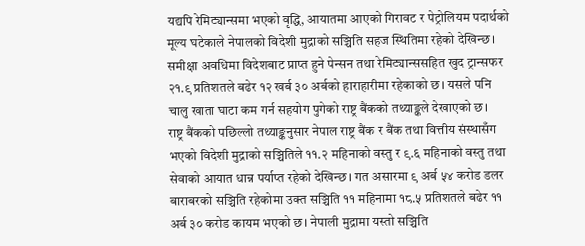यद्यपि रेमिट्यान्समा भएको वृद्धि, आयातमा आएको गिरावट र पेट्रोलियम पदार्थको मूल्य घटेकाले नेपालको विदेशी मुद्राको सञ्चिति सहज स्थितिमा रहेको देखिन्छ।
समीक्षा अवधिमा विदेशबाट प्राप्त हुने पेन्सन तथा रेमिट्यान्ससहित खुद ट्रान्सफर २१.९ प्रतिशतले बढेर १२ खर्ब ३० अर्बको हाराहारीमा रहेकाको छ। यसले पनि चालु खाता घाटा कम गर्न सहयोग पुगेको राष्ट्र बैंकको तथ्याङ्कले देखाएको छ।
राष्ट्र बैंकको पछिल्लो तथ्याङ्कनुसार नेपाल राष्ट्र बैंक र बैंक तथा वित्तीय संस्थासँग भएको विदेशी मुद्राको सञ्चितिले ११.२ महिनाको वस्तु र ९.६ महिनाको वस्तु तथा सेवाको आयात धान्न पर्याप्त रहेको देखिन्छ। गत असारमा ९ अर्ब ५४ करोड डलर बाराबरको सञ्चिति रहेकोमा उक्त सञ्चिति ११ महिनामा १८.५ प्रतिशतले बढेर ११ अर्ब ३० करोड कायम भएको छ। नेपाली मुद्रामा यस्तो सञ्चिति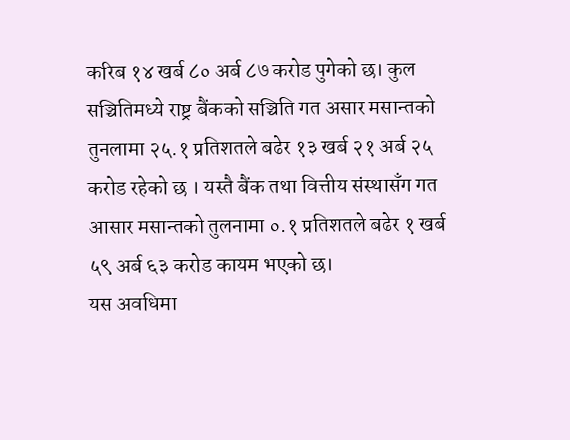करिब १४ खर्ब ८० अर्ब ८७ करोड पुगेको छ। कुल सञ्चितिमध्ये राष्ट्र बैंकको सञ्चिति गत असार मसान्तको तुनलामा २५.१ प्रतिशतले बढेर १३ खर्ब २१ अर्ब २५ करोड रहेको छ । यस्तै बैंक तथा वित्तीय संस्थासँग गत आसार मसान्तको तुलनामा ०.१ प्रतिशतले बढेर १ खर्ब ५९ अर्ब ६३ करोड कायम भएको छ।
यस अवधिमा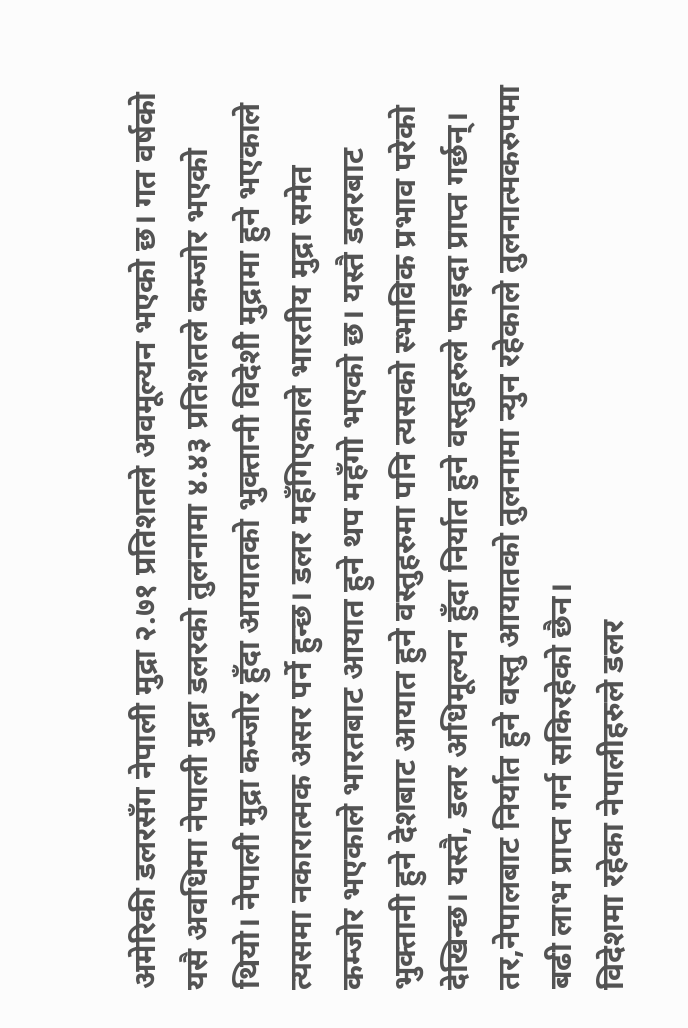अमेरिकी डलरसँग नेपाली मुद्रा २.७१ प्रतिशतले अवमूल्यन भएको छ। गत वर्षको यसै अवधिमा नेपाली मुद्रा डलरको तुलनामा ४.४३ प्रतिशतले कम्जोर भएको थियो। नेपाली मुद्रा कम्जोर हुँदा आयातको भुक्तानी विदेशी मुद्रामा हुने भएकाले त्यसमा नकारात्मक असर पर्ने हुन्छ। डलर महँगिएकाले भारतीय मुद्रा समेत कम्जोर भएकाले भारतबाट आयात हुने थप महँगो भएको छ। यस्तै डलरबाट भुक्तानी हुने देशबाट आयात हुने वस्तुहरुमा पनि त्यसको स्भाविक प्रभाव परेको देखिन्छ। यस्तै, डलर अधिमूल्यन हुँदा निर्यात हुने वस्तुहरुले फाइदा प्राप्त गर्छन्। तर,नेपालबाट निर्यात हुने वस्तु आयातको तुलनामा न्युन रहेकाले तुलनात्मकरुपमा बढी लाभ प्राप्त गर्न सकिरहेको छैन।
विदेशमा रहेका नेपालीहरुले डलर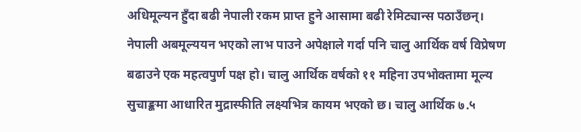अधिमूल्यन हुँदा बढी नेपाली रकम प्राप्त हुने आसामा बढी रेमिट्यान्स पठाउँछन्। नेपाली अबमूल्ययन भएको लाभ पाउने अपेक्षाले गर्दा पनि चालु आर्थिक वर्ष विप्रेषण बढाउने एक महत्वपुर्ण पक्ष हो। चालु आर्थिक वर्षको ११ महिना उपभोक्तामा मूल्य सुचाङ्कमा आधारित मुद्रास्फीति लक्ष्यभित्र कायम भएको छ। चालु आर्थिक ७.५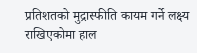प्रतिशतको मुद्रास्फीति कायम गर्ने लक्ष्य राखिएकोमा हाल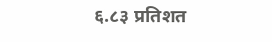६.८३ प्रतिशत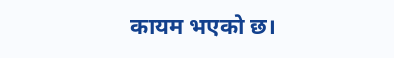कायम भएको छ।